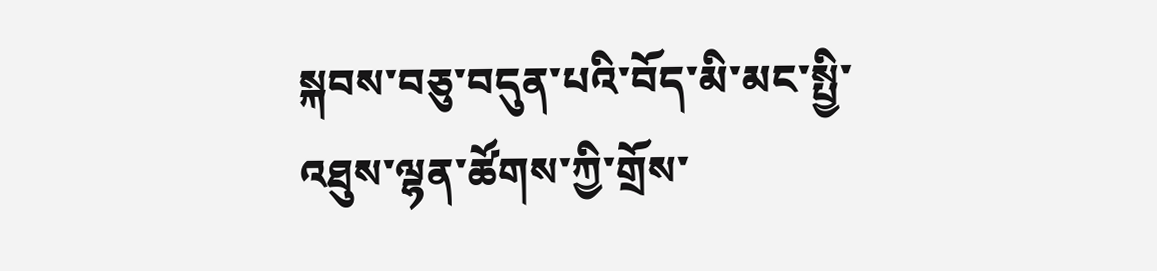སྐབས་བཅུ་བདུན་པའི་བོད་མི་མང་སྤྱི་འཐུས་ལྷན་ཚོགས་ཀྱི་གྲོས་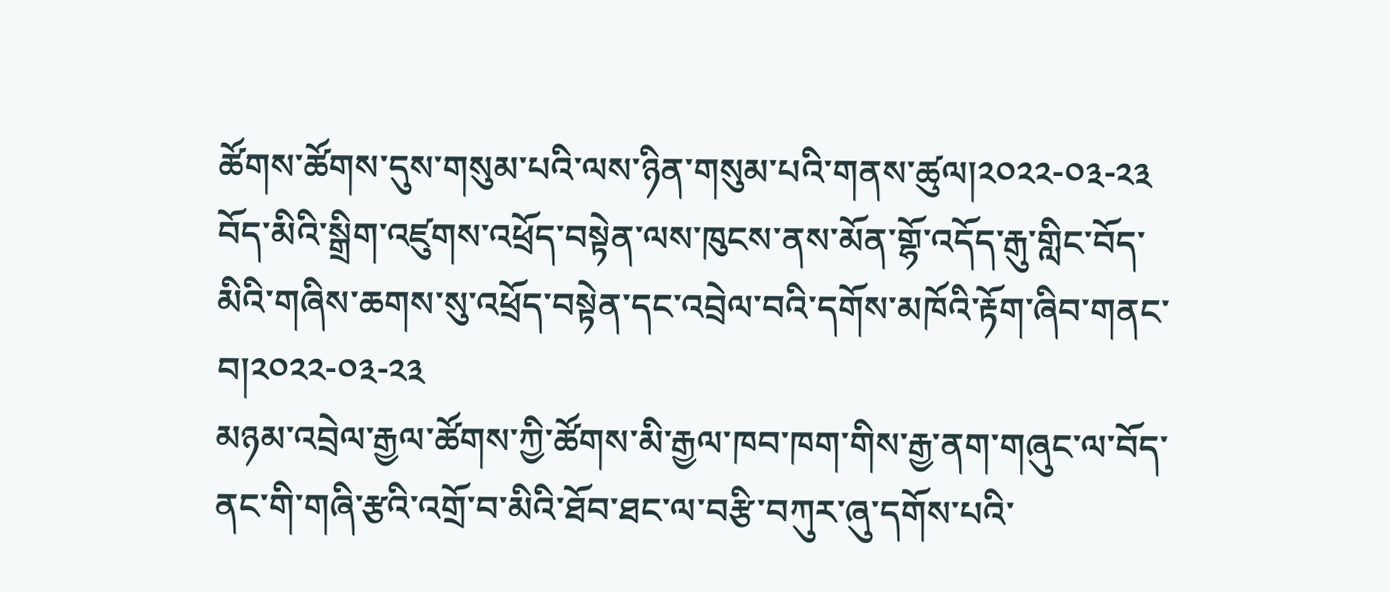ཚོགས་ཚོགས་དུས་གསུམ་པའི་ལས་ཉིན་གསུམ་པའི་གནས་ཚུལ།༢༠༢༢-༠༣-༢༣
བོད་མིའི་སྒྲིག་འཛུགས་འཕྲོད་བསྟེན་ལས་ཁུངས་ནས་མོན་གྷོ་འདོད་རྒུ་གླིང་བོད་མིའི་གཞིས་ཆགས་སུ་འཕྲོད་བསྟེན་དང་འབྲེལ་བའི་དགོས་མཁོའི་རྟོག་ཞིབ་གནང་བ།༢༠༢༢-༠༣-༢༣
མཉམ་འབྲེལ་རྒྱལ་ཚོགས་ཀྱི་ཚོགས་མི་རྒྱལ་ཁབ་ཁག་གིས་རྒྱ་ནག་གཞུང་ལ་བོད་ནང་གི་གཞི་རྩའི་འགྲོ་བ་མིའི་ཐོབ་ཐང་ལ་བརྩི་བཀུར་ཞུ་དགོས་པའི་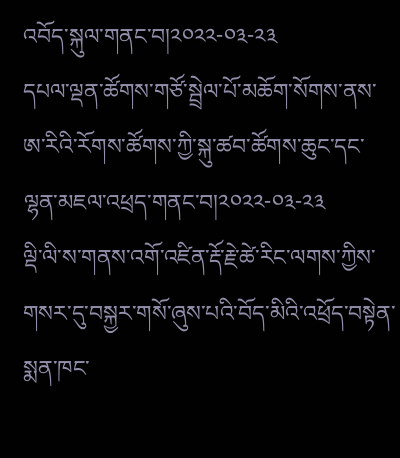འབོད་སྐུལ་གནང་བ།༢༠༢༢-༠༣-༢༣
དཔལ་ལྡན་ཚོགས་གཙོ་སྦྲེལ་པོ་མཆོག་སོགས་ནས་ཨ་རིའི་རོགས་ཚོགས་ཀྱི་སྐུ་ཚབ་ཚོགས་ཆུང་དང་ལྷན་མཇལ་འཕྲད་གནང་བ།༢༠༢༢-༠༣-༢༣
ལྡི་ལི་ས་གནས་འགོ་འཛིན་རྡོ་རྗེ་ཚེ་རིང་ལགས་ཀྱིས་གསར་དུ་བསྐྱར་གསོ་ཞུས་པའི་བོད་མིའི་འཕྲོད་བསྟེན་སྨན་ཁང་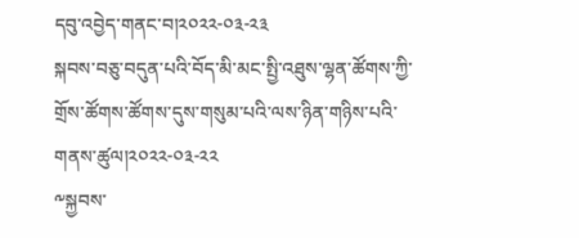དབུ་འབྱེད་གནང་བ།༢༠༢༢-༠༣-༢༣
སྐབས་བཅུ་བདུན་པའི་བོད་མི་མང་སྤྱི་འཐུས་ལྷན་ཚོགས་ཀྱི་གྲོས་ཚོགས་ཚོགས་དུས་གསུམ་པའི་ལས་ཉིན་གཉིས་པའི་གནས་ཚུལ།༢༠༢༢-༠༣-༢༢
༸སྐྱབས་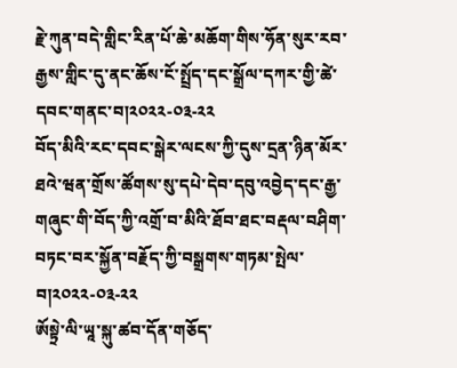རྗེ་ཀུན་བདེ་གླིང་རིན་པོ་ཆེ་མཆོག་གིས་ཧོན་སུར་རབ་རྒྱས་གླིང་དུ་ནང་ཆོས་ངོ་སྤྲོད་དང་སྒྲོལ་དཀར་གྱི་ཚེ་དབང་གནང་བ།༢༠༢༢-༠༣-༢༢
བོད་མིའི་རང་དབང་སྒེར་ལངས་ཀྱི་དུས་དྲན་ཉིན་མོར་ཐའེ་ཝན་གྲོས་ཚོགས་སུ་དཔེ་དེབ་དབུ་འབྱེད་དང་རྒྱ་གཞུང་གི་བོད་ཀྱི་འགྲོ་བ་མིའི་ཐོབ་ཐང་བརྡལ་བཤིག་བཏང་བར་སྐྱོན་བརྗོད་ཀྱི་བསྒྲགས་གཏམ་སྤེལ་བ།༢༠༢༢-༠༣-༢༢
ཨོསྟྲེ་ལི་ཡཱ་སྐུ་ཚབ་དོན་གཅོད་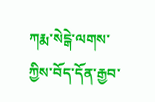ཀརྨ་སེངྒེ་ལགས་ཀྱིས་བོད་དོན་རྒྱབ་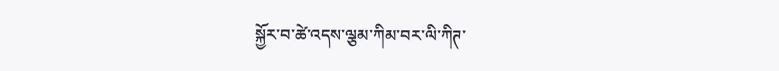སྐྱོར་བ་ཚེ་འདས་ལྕམ་ཀིམ་བར་ལི་ཀིཊ་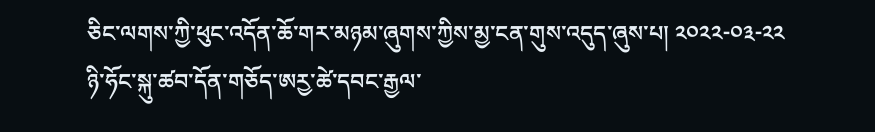ཅིང་ལགས་ཀྱི་ཕུང་འདོན་ཆོ་གར་མཉམ་ཞུགས་ཀྱིས་མྱ་ངན་གུས་འདུད་ཞུས་པ། ༢༠༢༢-༠༣-༢༢
ཉི་ཧོང་སྐུ་ཚབ་དོན་གཅོད་ཨརྱ་ཚེ་དབང་རྒྱལ་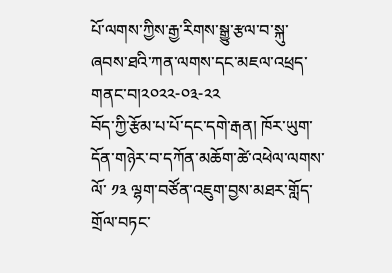པོ་ལགས་ཀྱིས་རྒྱ་རིགས་སྒྱུ་རྩལ་བ་སྐུ་ཞབས་ཐའི་ཀན་ལགས་དང་མཇལ་འཕྲད་གནང་བ།༢༠༢༢-༠༣-༢༢
བོད་ཀྱི་རྩོམ་པ་པོ་དང་དགེ་རྒན། ཁོར་ཡུག་དོན་གཉེར་བ་དཀོན་མཆོག་ཚེ་འཕེལ་ལགས་ལོ་ ༡༣ ལྷག་བཙོན་འཇུག་བྱས་མཐར་གློད་གྲོལ་བཏང་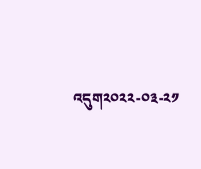འདུག༢༠༢༢-༠༣-༢༡